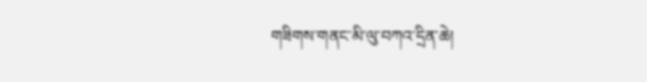གཟིགས་གནང་མི་ལུ་བཀའ་དྲིན་ཆེ།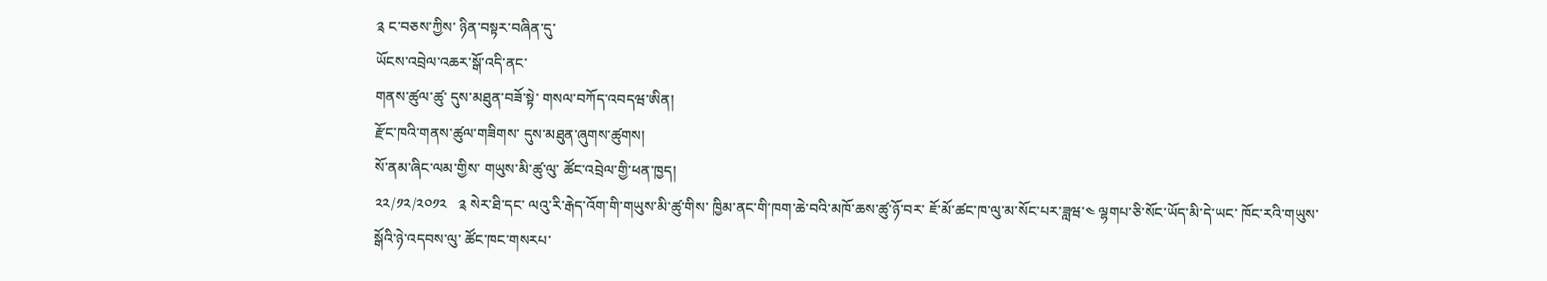༉ ང་བཅས་ཀྱིས་ ཉིན་བསྟར་བཞིན་དུ་
ཡོངས་འབྲེལ་འཆར་སྒོ་འདི་ནང་
གནས་ཚུལ་ཚུ་ དུས་མཐུན་བཟོ་སྟེ་ གསལ་བཀོད་འབདཝ་ཨིན།
རྫོང་ཁའི་གནས་ཚུལ་གཟིགས་ དུས་མཐུན་ཞུགས་ཚུགས།
སོ་ནམ་ཞིང་ལམ་གྱིས་ གཡུས་མི་ཚུ་ལུ་ ཚོང་འབྲེལ་གྱི་ཕན་ཁྱད།
༢༢/༡༢/༢༠༡༢   ༉ སེར་ཐི་དང་ ལའུ་རི་རྒེད་འོག་གི་གཡུས་མི་ཚུ་གིས་ ཁྱིམ་ནང་གི་ཁག་ཆེ་བའི་མཁོ་ཆས་ཚུ་ཉོ་བར་ ཇོ་མོ་ཚང་ཁ་ལུ་མ་སོང་པར་ཟླཝ་༤ ལྷགཔ་ཅི་སོང་ཡོད་མི་དེ་ཡང་ ཁོང་རའི་གཡུས་སྒོའི་ཉེ་འདབས་ལུ་ ཚོང་ཁང་གསརཔ་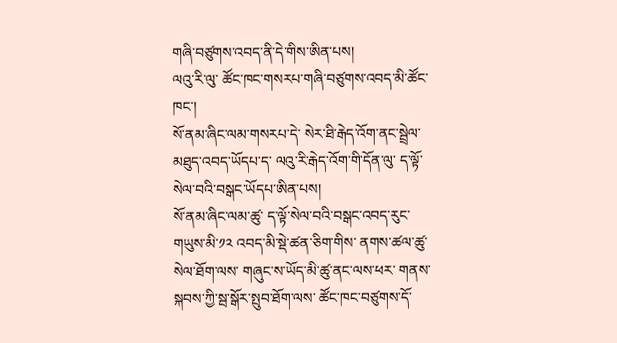གཞི་བཙུགས་འབད་ནི་དེ་གིས་ཨིན་པས།
ལའུ་རི་ལུ་ ཚོང་ཁང་གསརཔ་གཞི་བཙུགས་འབད་མི་ཚོང་ཁང་།
སོ་ནམ་ཞིང་ལམ་གསརཔ་དེ་ སེར་ཐི་རྒེད་འོག་ནང་སྦྲེལ་མཐུད་འབད་ཡོདཔ་ད་ ལའུ་རི་རྒེད་འོག་གི་དོན་ལུ་ ད་ལྟོ་སེལ་བའི་བསྒང་ཡོདཔ་ཨིན་པས།
སོ་ནམ་ཞིང་ལམ་ཚུ་ ད་ལྟོ་སེལ་བའི་བསྒང་འབད་རུང་ གཡུས་མི་༡༢ འབད་མི་སྡེ་ཚན་ཅིག་གིས་ ནགས་ཚལ་ཚུ་སེལ་ཐོག་ལས་ གཞུང་ས་ཡོད་མི་ཚུ་ནང་ལས་ཕར་ གནས་སྐབས་ཀྱི་སྦ་སྒོར་སྤུབ་ཐོག་ལས་ ཚོང་ཁང་བཙུགས་དོ་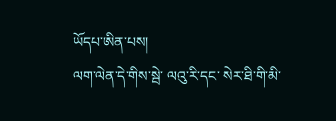ཡོདཔ་ཨིན་པས།
ལག་ལེན་དེ་གིས་སྦེ་ ལའུ་རི་དང་ སེར་ཐི་གི་མི་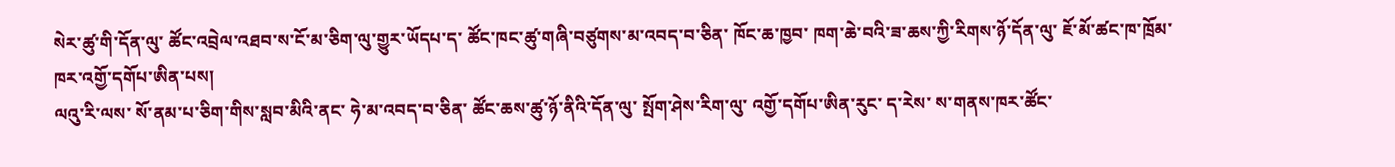སེར་ཚུ་གི་དོན་ལུ་ ཚོང་འབྲེལ་འཐབ་ས་ངོ་མ་ཅིག་ལུ་གྱུར་ཡོདཔ་ད་ ཚོང་ཁང་ཚུ་གཞི་བཙུགས་མ་འབད་བ་ཅིན་ ཁོང་ཆ་ཁྱབ་ ཁག་ཆེ་བའི་ཟ་ཆས་ཀྱི་རིགས་ཉོ་དོན་ལུ་ ཇོ་མོ་ཚང་ཁ་ཁྲོམ་ཁར་འགྱོ་དགོཔ་ཨིན་པས།
ལའུ་རི་ལས་ སོ་ནམ་པ་ཅིག་གིས་སླབ་མིའི་ནང་ ཧེ་མ་འབད་བ་ཅིན་ ཚོང་ཆས་ཚུ་ཉོ་ནིའི་དོན་ལུ་ སྤོག་ཤེས་རིག་ལུ་ འགྱོ་དགོཔ་ཨིན་རུང་ ད་རེས་ ས་གནས་ཁར་ཚོང་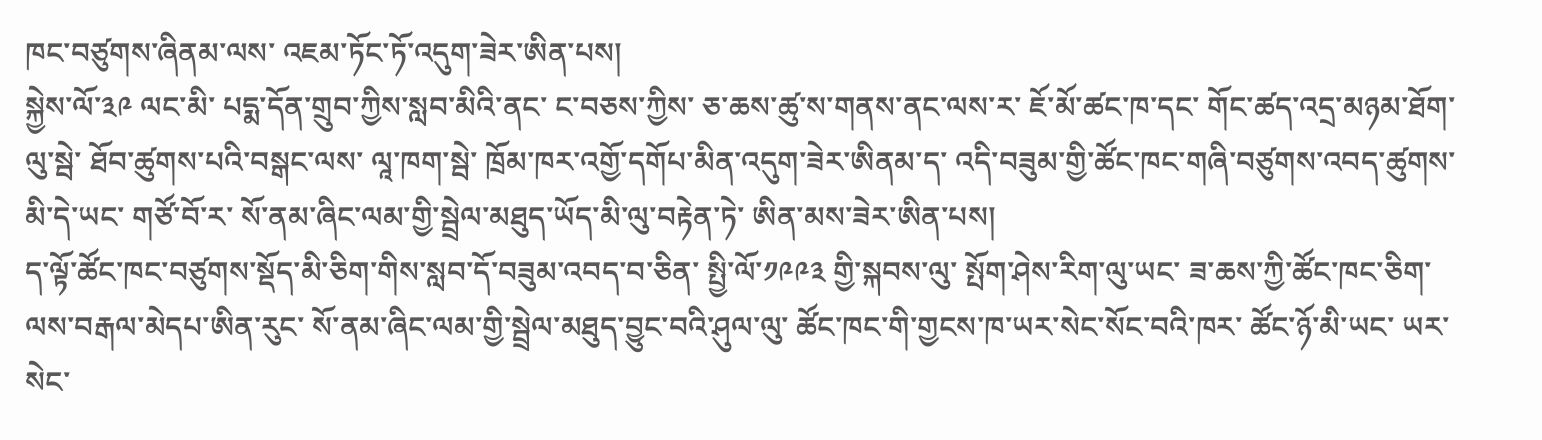ཁང་བཙུགས་ཞིནམ་ལས་ འཇམ་ཏོང་ཏོ་འདུག་ཟེར་ཨིན་པས།
སྐྱེས་ལོ་༣༩ ལང་མི་ པདྨ་དོན་གྲུབ་ཀྱིས་སླབ་མིའི་ནང་ ང་བཅས་ཀྱིས་ ཅ་ཆས་ཚུ་ས་གནས་ནང་ལས་ར་ ཇོ་མོ་ཚང་ཁ་དང་ གོང་ཚད་འདྲ་མཉམ་ཐོག་ལུ་སྦེ་ ཐོབ་ཚུགས་པའི་བསྒང་ལས་ ལཱ་ཁག་སྦེ་ ཁྲོམ་ཁར་འགྱོ་དགོཔ་མིན་འདུག་ཟེར་ཨིནམ་ད་ འདི་བཟུམ་གྱི་ཚོང་ཁང་གཞི་བཙུགས་འབད་ཚུགས་མི་དེ་ཡང་ གཙོ་བོ་ར་ སོ་ནམ་ཞིང་ལམ་གྱི་སྦྲེལ་མཐུད་ཡོད་མི་ལུ་བརྟེན་ཏེ་ ཨིན་མས་ཟེར་ཨིན་པས།
ད་ལྟོ་ཚོང་ཁང་བཙུགས་སྡོད་མི་ཅིག་གིས་སླབ་དོ་བཟུམ་འབད་བ་ཅིན་ སྤྱི་ལོ་༡༩༩༣ གྱི་སྐབས་ལུ་ སྤོག་ཤེས་རིག་ལུ་ཡང་ ཟ་ཆས་ཀྱི་ཚོང་ཁང་ཅིག་ལས་བརྒལ་མེདཔ་ཨིན་རུང་ སོ་ནམ་ཞིང་ལམ་གྱི་སྦྲེལ་མཐུད་བྱུང་བའི་ཤུལ་ལུ་ ཚོང་ཁང་གི་གྱངས་ཁ་ཡར་སེང་སོང་བའི་ཁར་ ཚོང་ཉོ་མི་ཡང་ ཡར་སེང་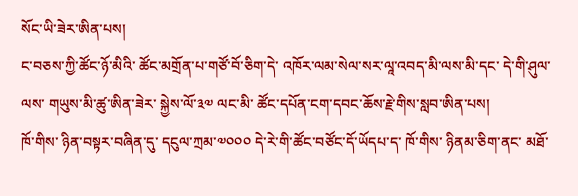སོང་ཡི་ཟེར་ཨིན་པས།
ང་བཅས་ཀྱི་ཚོང་ཉོ་མིའི་ ཚོང་མགྲོན་པ་གཙོ་བོ་ཅིག་དེ་ འཁོར་ལམ་སེལ་སར་ལཱ་འབད་མི་ལས་མི་དང་ དེ་གི་ཤུལ་ལས་ གཡུས་མི་ཚུ་ཨིན་ཟེར་ སྐྱེས་ལོ་༣༧ ལང་མི་ ཚོང་དཔོན་ངག་དབང་ཆོས་རྗེ་གིས་སླབ་ཨིན་པས།
ཁོ་གིས་ ཉིན་བསྟར་བཞིན་དུ་ དངུལ་ཀྲམ་༧༠༠༠ དེ་རེ་གི་ཚོང་བཙོང་དོ་ཡོདཔ་ད་ ཁོ་གིས་ ཉིནམ་ཅིག་ནང་ མཐོ་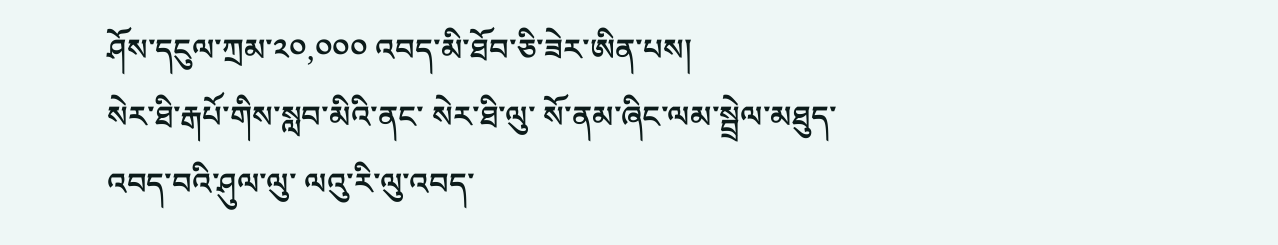ཤོས་དངུལ་ཀྲམ་༢༠,༠༠༠ འབད་མི་ཐོབ་ཅི་ཟེར་ཨིན་པས།
སེར་ཐི་རྒཔོ་གིས་སླབ་མིའི་ནང་ སེར་ཐི་ལུ་ སོ་ནམ་ཞིང་ལམ་སྦྲེལ་མཐུད་འབད་བའི་ཤུལ་ལུ་ ལའུ་རི་ལུ་འབད་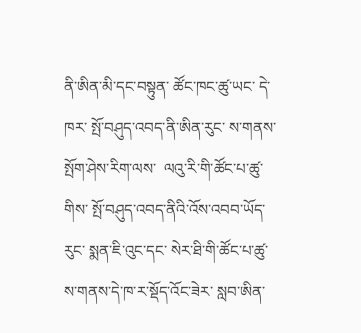ནི་ཨིན་མི་དང་བསྟུན་ ཚོང་ཁང་ཚུ་ཡང་ དེ་ཁར་ སྤོ་བཤུད་འབད་ནི་ཨིན་རུང་ ས་གནས་སྤོག་ཤེས་རིག་ལས་  ལའུ་རི་གི་ཚོང་པ་ཚུ་གིས་ སྤོ་བཤུད་འབད་ནིའི་འོས་འབབ་ཡོད་རུང་ སྨན་ཇི་འུང་དང་ སེར་ཐི་གི་ཚོང་པ་ཚུ་ ས་གནས་དེ་ཁ་ར་སྡོད་འོང་ཟེར་ སླབ་ཨིན་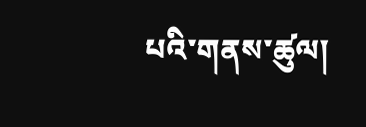པའི་གནས་ཚུལ།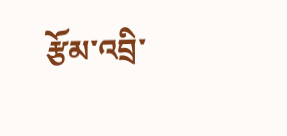རྩོམ་འབྲི་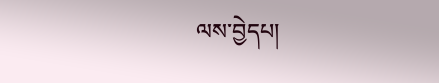ལས་བྱེདཔ།